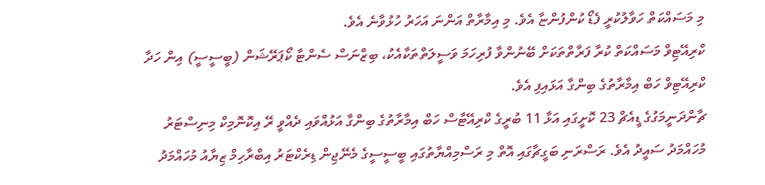މި މަސައްކަތް ހަވާލުކުރީ ފެޑޯ ކުންފުންޏާ އެވެ. މި އިމާރާތް އަންނަ އަހަރު ހުޅުވާނެ އެވެ.
ކްރިއޭޓިވް މަސައްކަތް ކުރާ ފަރާތްތަކަށް ބޭނުންވާ ފުރިހަމަ ވަސީލަތްތަކާއެކު، ބިޒްނަސް ސެންޓާ ކޯޕަރޭޝަން (ބީސީސީ) އިން ހަދާ ކްރިއޭޓިވް ހަބް އިމާރާތުގެ ބިންގާ އަޅައިފި އެވެ.
ޗާންދަނީމަގުގެ ޑީއެޗް 23 ކޮށީގައި އަޅާ 11 ބުރީގެ ކްރިއޭޓާސް ހަބް އިމާރާތުގެ ބިންގާ އަޅުއްވައި ދެއްވީ ރޭ އިކޮނޮމިކް މިނިސްޓަރު މުހައްމަދު ސައީދު އެވެ. ރަސްރަނި ބަގީޗާގައި އޮތް މި ރަސްމިއްޔާތުގައި ބީސީސީގެ މެނޭޖިން ޑިރެކްޓަރު އިބްރާހިމް ޒިޔާއު މުހައްމަދު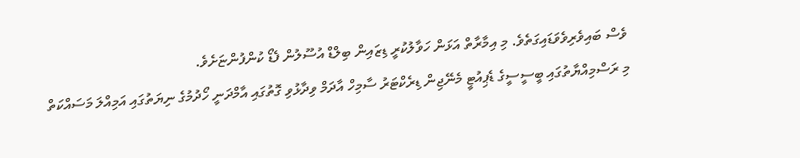ވެސް ބައިވެރިވެވަޑައިގަތެވެ. މި އިމާރާތް އަޅަން ހަވާލުކުރީ ޑިޒައިން ބިލްޑް އުސޫލުން ފެޑޯ ކުންފުންޏަށެވެ.
މި ރަސްމިއްޔާތުގައި ބީސީސީގެ ޑެޕިއުޓީ މެނޭޖިން ޑިރެކްޓަރު ސާމިހް އާދަމް ވިދާޅުވި ގޮތުގައި އާމްދަނީ ހޯދުމުގެ ނިޔަތުގައި އަމިއްލަ މަސައްކަތް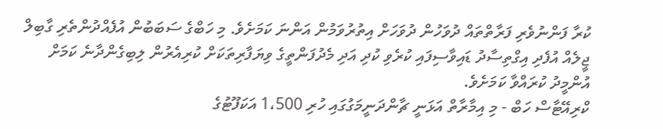ކުރާ ފަންނުވެރި ފަރާތްތައް ދުވަހުން ދުވަހަށް އިތުރުވަމުން އަންނަ ކަމަށެވެ. މި ހަބްގެ ސަބަބުން އުފެއްދުންތެރި ގާބިލް ޖީލެއް އުފެދި އިގްތިސާދު ޑައިވާސިފައި ކުރެވި ކުދި އަދި މެދުފަންތީގެ ވިޔަފާރިތަކަށް ކުރިއެރުން ލިބިގެންދާނެ ކަމަށް އުންމީދު ކުރައްވާ ކަމަށެވެ.
ކްރިއޭޓާސް ހަބް - މި އިމާރާތް އަޅަނީ ޗާންދަނީމަގުގައި ހުރި 1،500 އަކަފޫޓުގެ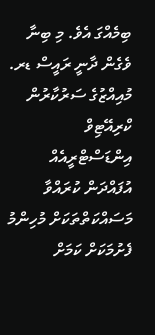ބިމެއްގަ އެވެ. މި ބިނާ ވެގެން ދާނީ ރައީސް ޑރ. މުއިއްޒުގެ ސަރުކާރުން ކްރިއޭޓިވް އިންޑަސްޓްރީއެއް އުފައްދަން ކުރައްވާ މަސައްކަތްތަކަށް މުހިންމު ފެށުމަކަށް ކަމަށް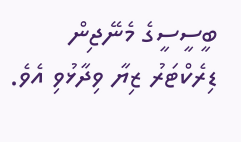ބީސީސީގެ މެނޭޖިން ޑިރެކްޓަރު ޒިޔާ ވިދާޅުވި އެވެ.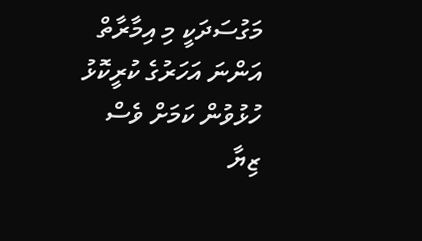މަގުސަދަކީ މި އިމާރާތް އަންނަ އަހަރުގެ ކުރީކޮޅު ހުޅުވުން ކަމަށް ވެސް ޒިޔާ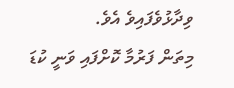ވިދާޅުވެފައިވެ އެވެ.
މިތަން ފަރުމާ ކޮށްފައި ވަނީ ކުޑަ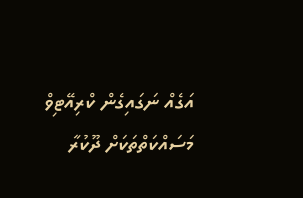އަގެއް ނަގައިގެން ކްރިއޭޓިވް މަސައްކަތްތަކަށް ދޫކުރާ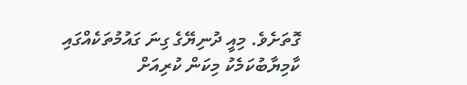ގޮތަށެވެ. މިއީ ދުނިޔޭގެ ގިނަ ގައުމުތަކެއްގައި ކާމިޔާބުކަމެކު މިކަން ކުރިއަށް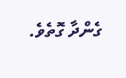ގެންދާ ގޮތެވެ.